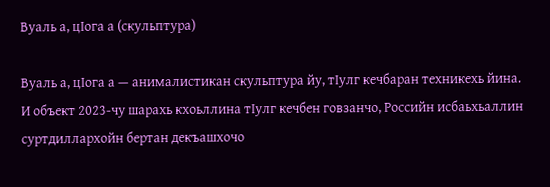Вуаль а, цӀога а (скульптура)

Вуаль а, цӀога а — анималистикан скульптура йу, тӀулг кечбаран техникехь йина. И объект 2023-чу шарахь кхоьллина тӀулг кечбен говзанчо, Российн исбаьхьаллин суртдиллархойн бертан декъашхочо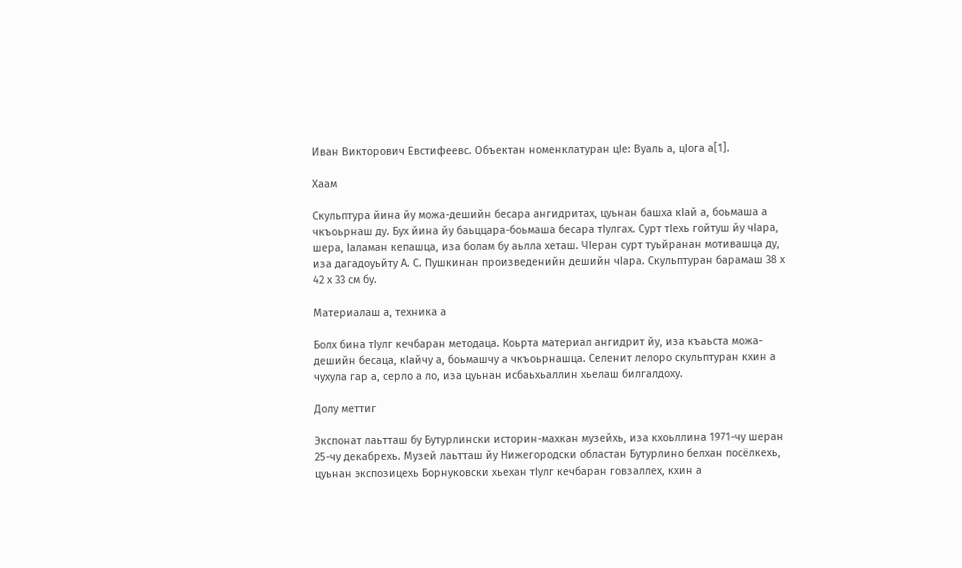Иван Викторович Евстифеевс. Объектан номенклатуран цӀе: Вуаль а, цӀога а[1].

Хаам

Скульптура йина йу можа-дешийн бесара ангидритах, цуьнан башха кӀай а, боьмаша а чкъоьрнаш ду. Бух йина йу баьццара-боьмаша бесара тӀулгах. Сурт тӀехь гойтуш йу чӀара, шера, Ӏаламан кепашца, иза болам бу аьлла хеташ. ЧӀеран сурт туьйранан мотивашца ду, иза дагадоуьйту А. С. Пушкинан произведенийн дешийн чӀара. Скульптуран барамаш 38 х 42 х 33 см бу.

Материалаш а, техника а

Болх бина тӀулг кечбаран методаца. Коьрта материал ангидрит йу, иза къаьста можа-дешийн бесаца, кӀайчу а, боьмашчу а чкъоьрнашца. Селенит лелоро скульптуран кхин а чухула гар а, серло а ло, иза цуьнан исбаьхьаллин хьелаш билгалдоху.

Долу меттиг

Экспонат лаьтташ бу Бутурлински историн-махкан музейхь, иза кхоьллина 1971-чу шеран 25-чу декабрехь. Музей лаьтташ йу Нижегородски областан Бутурлино белхан посёлкехь, цуьнан экспозицехь Борнуковски хьехан тӀулг кечбаран говзаллех, кхин а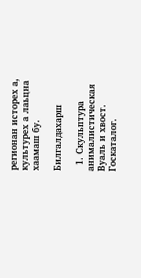регионан исторех а, культурех а лаьцна хаамаш бу.

Билгалдахарш

  1. Скульптура анималистическая Вуаль и хвост. Госкаталог.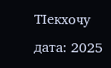ТӀекхочу дата: 2025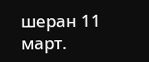шеран 11 март.